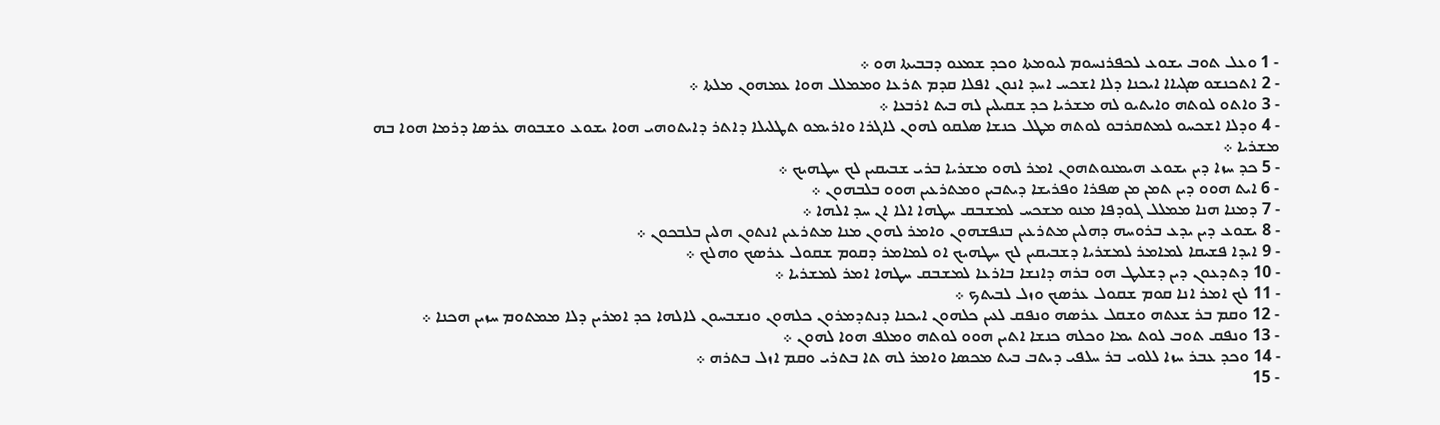- 1 ܘܥܠ ܬܘܒ ܝܫܘܥ ܠܟܦܪܢܚܘܡ ܠܝܘܡܬܐ ܘܟܕ ܫܡܥܘ ܕܒܒܝܬܐ ܗܘ ܀
- 2 ܐܬܟܢܫܘ ܤܓܝܐܐ ܐܝܟܢܐ ܕܠܐ ܐܫܟܚ ܐܚܕ ܐܢܘܢ ܐܦܠܐ ܩܕܡ ܬܪܥܐ ܘܡܡܠܠ ܗܘܐ ܥܡܗܘܢ ܡܠܬܐ ܀
- 3 ܘܐܬܘ ܠܘܬܗ ܘܐܝܬܝܘ ܠܗ ܡܫܪܝܐ ܟܕ ܫܩܝܠܝܢ ܠܗ ܒܝܬ ܐܪܒܥܐ ܀
- 4 ܘܕܠܐ ܐܫܟܚܘ ܠܡܬܩܪܒܘ ܠܘܬܗ ܡܛܠ ܟܢܫܐ ܤܠܩܘ ܠܗܘܢ ܠܐܓܪܐ ܘܐܪܝܡܘ ܬܛܠܝܠܐ ܕܐܬܪ ܕܐܝܬܘܗܝ ܗܘܐ ܝܫܘܥ ܘܫܒܘܗ ܥܪܤܐ ܕܪܡܐ ܗܘܐ ܒܗ ܡܫܪܝܐ ܀
- 5 ܟܕ ܚܙܐ ܕܝܢ ܝܫܘܥ ܗܝܡܢܘܬܗܘܢ ܐܡܪ ܠܗܘ ܡܫܪܝܐ ܒܪܝ ܫܒܝܩܝܢ ܠܟ ܚܛܗܝܟ ܀
- 6 ܐܝܬ ܗܘܘ ܕܝܢ ܬܡܢ ܡܢ ܤܦܪܐ ܘܦܪܝܫܐ ܕܝܬܒܝܢ ܘܡܬܪܥܝܢ ܗܘܘ ܒܠܒܗܘܢ ܀
- 7 ܕܡܢܐ ܗܢܐ ܡܡܠܠ ܓܘܕܦܐ ܡܢܘ ܡܫܟܚ ܠܡܫܒܩ ܚܛܗܐ ܐܠܐ ܐܢ ܚܕ ܐܠܗܐ ܀
- 8 ܝܫܘܥ ܕܝܢ ܝܕܥ ܒܪܘܚܗ ܕܗܠܝܢ ܡܬܪܥܝܢ ܒܢܦܫܗܘܢ ܘܐܡܪ ܠܗܘܢ ܡܢܐ ܡܬܪܥܝܢ ܐܢܬܘܢ ܗܠܝܢ ܒܠܒܟܘܢ ܀
- 9 ܐܝܕܐ ܦܫܝܩܐ ܠܡܐܡܪ ܠܡܫܪܝܐ ܕܫܒܝܩܝܢ ܠܟ ܚܛܗܝܟ ܐܘ ܠܡܐܡܪ ܕܩܘܡ ܫܩܘܠ ܥܪܤܟ ܘܗܠܟ ܀
- 10 ܕܬܕܥܘܢ ܕܝܢ ܕܫܠܝܛ ܗܘ ܒܪܗ ܕܐܢܫܐ ܒܐܪܥܐ ܠܡܫܒܩ ܚܛܗܐ ܐܡܪ ܠܡܫܪܝܐ ܀
- 11 ܠܟ ܐܡܪ ܐܢܐ ܩܘܡ ܫܩܘܠ ܥܪܤܟ ܘܙܠ ܠܒܝܬܟ ܀
- 12 ܘܩܡ ܒܪ ܫܥܬܗ ܘܫܩܠ ܥܪܤܗ ܘܢܦܩ ܠܥܝܢ ܟܠܗܘܢ ܐܝܟܢܐ ܕܢܬܕܡܪܘܢ ܟܠܗܘܢ ܘܢܫܒܚܘܢ ܠܐܠܗܐ ܟܕ ܐܡܪܝܢ ܕܠܐ ܡܡܬܘܡ ܚܙܝܢ ܗܟܢܐ ܀
- 13 ܘܢܦܩ ܬܘܒ ܠܘܬ ܝܡܐ ܘܟܠܗ ܟܢܫܐ ܐܬܝܢ ܗܘܘ ܠܘܬܗ ܘܡܠܦ ܗܘܐ ܠܗܘܢ ܀
- 14 ܘܟܕ ܥܒܪ ܚܙܐ ܠܠܘܝ ܒܪ ܚܠܦܝ ܕܝܬܒ ܒܝܬ ܡܟܤܐ ܘܐܡܪ ܠܗ ܬܐ ܒܬܪܝ ܘܩܡ ܐܙܠ ܒܬܪܗ ܀
- 15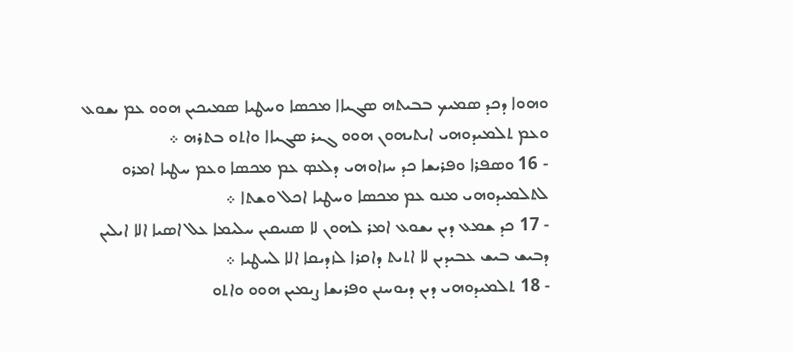ܘܗܘܐ ܕܟܕ ܤܡܝܟ ܒܒܝܬܗ ܤܓܝܐܐ ܡܟܤܐ ܘܚܛܝܐ ܤܡܝܟܝܢ ܗܘܘ ܥܡ ܝܫܘܥ ܘܥܡ ܬܠܡܝܕܘܗܝ ܐܝܬܝܗܘܢ ܗܘܘ ܓܝܪ ܤܓܝܐܐ ܘܐܬܘ ܒܬܪܗ ܀
- 16 ܘܤܦܪܐ ܘܦܪܝܫܐ ܟܕ ܚܙܐܘܗܝ ܕܠܥܤ ܥܡ ܡܟܤܐ ܘܥܡ ܚܛܝܐ ܐܡܪܘ ܠܬܠܡܝܕܘܗܝ ܡܢܘ ܥܡ ܡܟܤܐ ܘܚܛܝܐ ܐܟܠ ܘܫܬܐ ܀
- 17 ܟܕ ܫܡܥ ܕܝܢ ܝܫܘܥ ܐܡܪ ܠܗܘܢ ܠܐ ܤܢܝܩܝܢ ܚܠܝܡܐ ܥܠ ܐܤܝܐ ܐܠܐ ܐܝܠܝܢ ܕܒܝܫ ܒܝܫ ܥܒܝܕܝܢ ܠܐ ܐܬܝܬ ܕܐܩܪܐ ܠܙܕܝܩܐ ܐܠܐ ܠܚܛܝܐ ܀
- 18 ܬܠܡܝܕܘܗܝ ܕܝܢ ܕܝܘܚܢܢ ܘܦܪܝܫܐ ܨܝܡܝܢ ܗܘܘ ܘܐܬܘ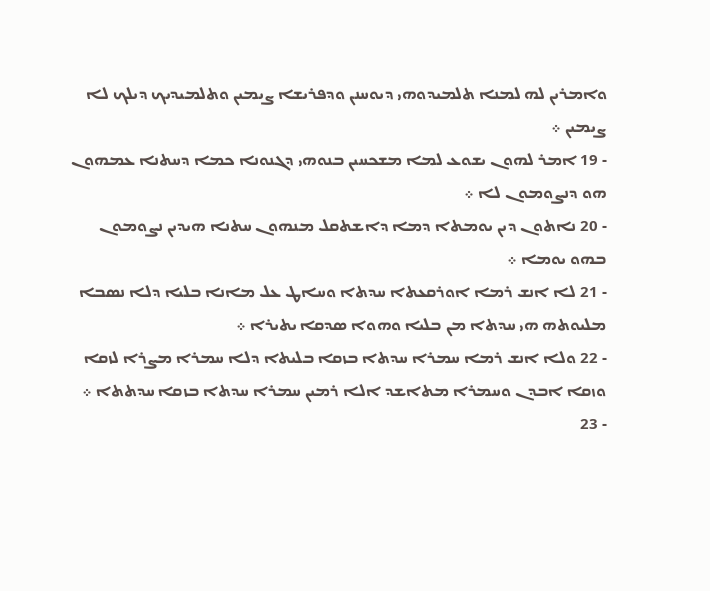ܘܐܡܪܝܢ ܠܗ ܠܡܢܐ ܬܠܡܝܕܘܗܝ ܕܝܘܚܢܢ ܘܕܦܪܝܫܐ ܨܝܡܝܢ ܘܬܠܡܝܕܝܟ ܕܝܠܟ ܠܐ ܨܝܡܝܢ ܀
- 19 ܐܡܪ ܠܗܘܢ ܝܫܘܥ ܠܡܐ ܡܫܟܚܝܢ ܒܢܘܗܝ ܕܓܢܘܢܐ ܟܡܐ ܕܚܬܢܐ ܥܡܗܘܢ ܗܘ ܕܢܨܘܡܘܢ ܠܐ ܀
- 20 ܢܐܬܘܢ ܕܝܢ ܝܘܡܬܐ ܕܡܐ ܕܐܫܬܩܠ ܡܢܗܘܢ ܚܬܢܐ ܗܝܕܝܢ ܢܨܘܡܘܢ ܒܗܘ ܝܘܡܐ ܀
- 21 ܠܐ ܐܢܫ ܪܡܐ ܐܘܪܩܥܬܐ ܚܕܬܐ ܘܚܐܛ ܥܠ ܡܐܢܐ ܒܠܝܐ ܕܠܐ ܢܤܒܐ ܡܠܝܘܬܗ ܗܝ ܚܕܬܐ ܡܢ ܒܠܝܐ ܘܗܘܐ ܤܕܩܐ ܝܬܝܪܐ ܀
- 22 ܘܠܐ ܐܢܫ ܪܡܐ ܚܡܪܐ ܚܕܬܐ ܒܙܩܐ ܒܠܝܬܐ ܕܠܐ ܚܡܪܐ ܡܨܪܐ ܠܙܩܐ ܘܙܩܐ ܐܒܕܢ ܘܚܡܪܐ ܡܬܐܫܕ ܐܠܐ ܪܡܝܢ ܚܡܪܐ ܚܕܬܐ ܒܙܩܐ ܚܕܬܬܐ ܀
- 23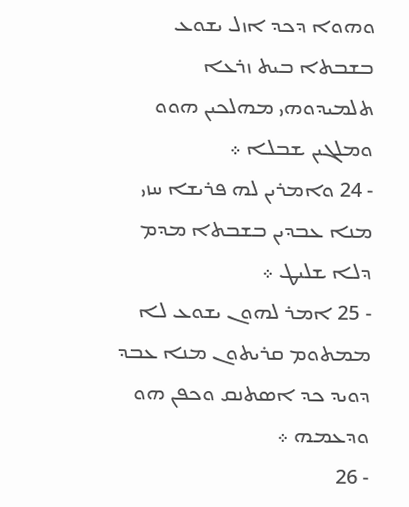ܘܗܘܐ ܕܟܕ ܐܙܠ ܝܫܘܥ ܒܫܒܬܐ ܒܝܬ ܙܪܥܐ ܬܠܡܝܕܘܗܝ ܡܗܠܟܝܢ ܗܘܘ ܘܡܠܓܝܢ ܫܒܠܐ ܀
- 24 ܘܐܡܪܝܢ ܠܗ ܦܪܝܫܐ ܚܙܝ ܡܢܐ ܥܒܕܝܢ ܒܫܒܬܐ ܡܕܡ ܕܠܐ ܫܠܝܛ ܀
- 25 ܐܡܪ ܠܗܘܢ ܝܫܘܥ ܠܐ ܡܡܬܘܡ ܩܪܝܬܘܢ ܡܢܐ ܥܒܕ ܕܘܝܕ ܟܕ ܐܤܬܢܩ ܘܟܦܢ ܗܘ ܘܕܥܡܗ ܀
- 26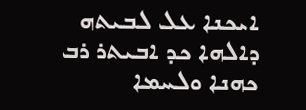ܐܝܟܢܐ ܥܠ ܠܒܝܬܗ ܕܐܠܗܐ ܟܕ ܐܒܝܬܪ ܪܒ ܟܗܢܐ ܘܠܚܡܐ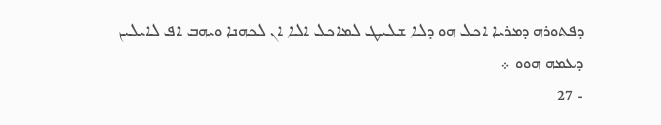ܕܦܬܘܪܗ ܕܡܪܝܐ ܐܟܠ ܗܘ ܕܠܐ ܫܠܝܛ ܠܡܐܟܠ ܐܠܐ ܐܢ ܠܟܗܢܐ ܘܝܗܒ ܐܦ ܠܐܝܠܝܢ ܕܥܡܗ ܗܘܘ ܀
- 27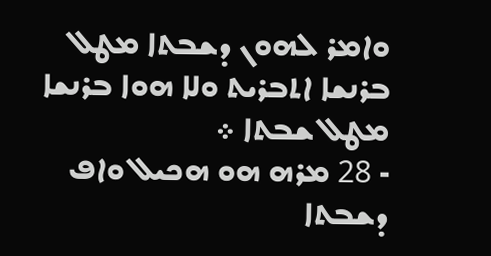ܘܐܡܪ ܠܗܘܢ ܕܫܒܬܐ ܡܛܠ ܒܪܢܫܐ ܐܬܒܪܝܬ ܘܠܐ ܗܘܐ ܒܪܢܫܐ ܡܛܠ ܫܒܬܐ ܀
- 28 ܡܪܗ ܗܘ ܗܟܝܠ ܘܐܦ ܕܫܒܬܐ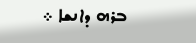ܒܪܗ ܕܐܢܫܐ ܀